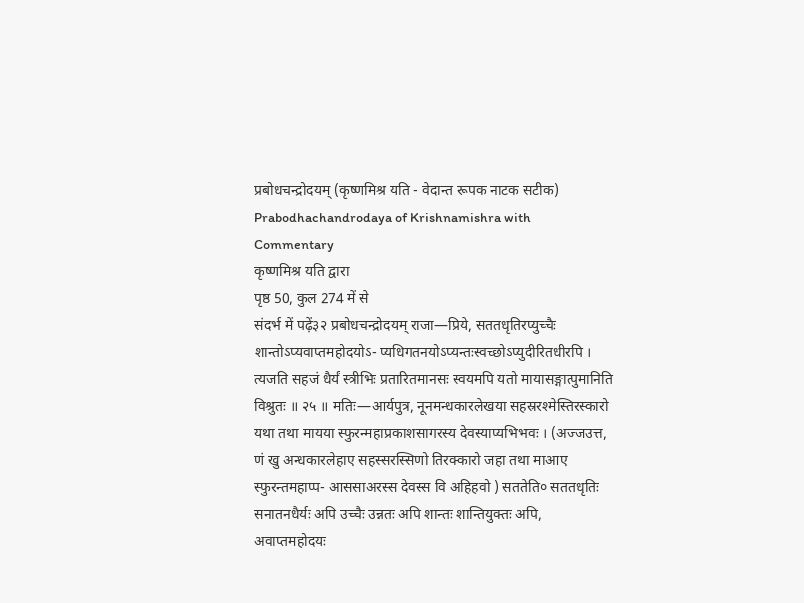प्रबोधचन्द्रोदयम् (कृष्णमिश्र यति - वेदान्त रूपक नाटक सटीक)
Prabodhachandrodaya of Krishnamishra with Commentary
कृष्णमिश्र यति द्वारा
पृष्ठ 50, कुल 274 में से
संदर्भ में पढ़ें३२ प्रबोधचन्द्रोदयम् राजा—प्रिये, सततधृतिरप्युच्चैः शान्तोऽप्यवाप्तमहोदयोऽ- प्यधिगतनयोऽप्यन्तःस्वच्छोऽप्युदीरितधीरपि । त्यजति सहजं धैर्यं स्त्रीभिः प्रतारितमानसः स्वयमपि यतो मायासङ्गात्पुमानिति विश्रुतः ॥ २५ ॥ मतिः—आर्यपुत्र, नूनमन्धकारलेखया सहस्ररश्मेस्तिरस्कारो यथा तथा मायया स्फुरन्महाप्रकाशसागरस्य देवस्याप्यभिभवः । (अज्जउत्त, णं खु अन्धकारलेहाए सहस्सरस्सिणो तिरक्कारो जहा तथा माआए स्फुरन्तमहाप्प- आससाअरस्स देवस्स वि अहिहवो ) सततेति० सततधृतिः सनातनधैर्यः अपि उच्चैः उन्नतः अपि शान्तः शान्तियुक्तः अपि, अवाप्तमहोदयः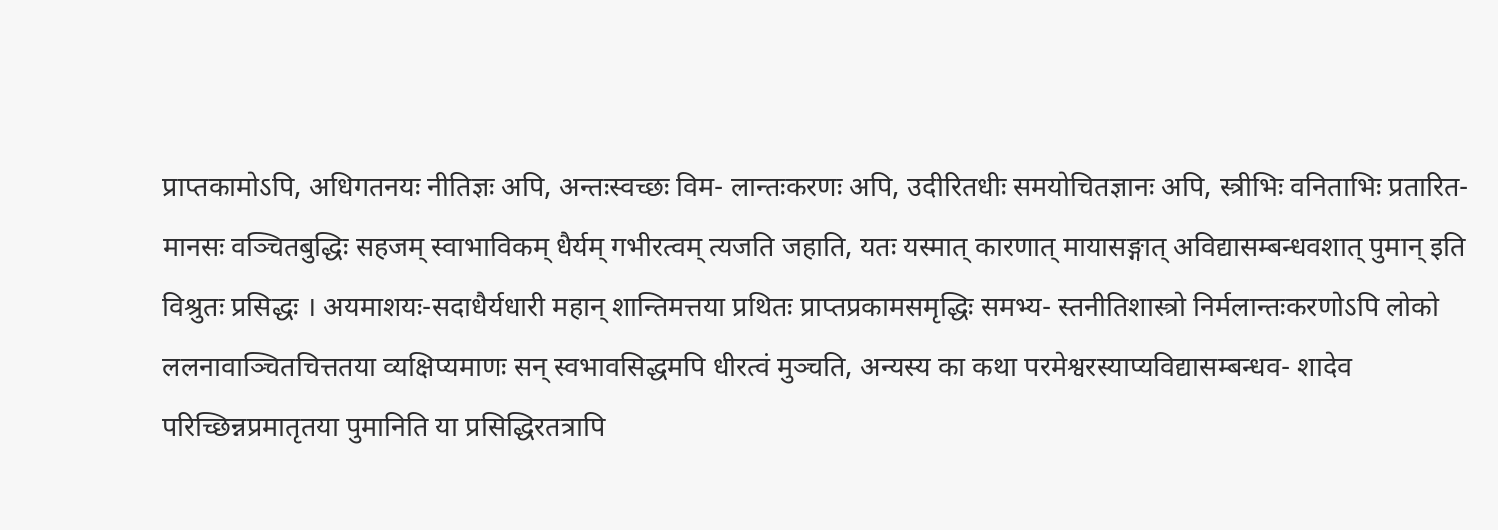प्राप्तकामोऽपि, अधिगतनयः नीतिज्ञः अपि, अन्तःस्वच्छः विम- लान्तःकरणः अपि, उदीरितधीः समयोचितज्ञानः अपि, स्त्रीभिः वनिताभिः प्रतारित- मानसः वञ्चितबुद्धिः सहजम् स्वाभाविकम् धैर्यम् गभीरत्वम् त्यजति जहाति, यतः यस्मात् कारणात् मायासङ्गात् अविद्यासम्बन्धवशात् पुमान् इति विश्रुतः प्रसिद्धः । अयमाशयः-सदाधैर्यधारी महान् शान्तिमत्तया प्रथितः प्राप्तप्रकामसमृद्धिः समभ्य- स्तनीतिशास्त्रो निर्मलान्तःकरणोऽपि लोको ललनावाञ्चितचित्ततया व्यक्षिप्यमाणः सन् स्वभावसिद्धमपि धीरत्वं मुञ्चति, अन्यस्य का कथा परमेश्वरस्याप्यविद्यासम्बन्धव- शादेव परिच्छिन्नप्रमातृतया पुमानिति या प्रसिद्धिरतत्रापि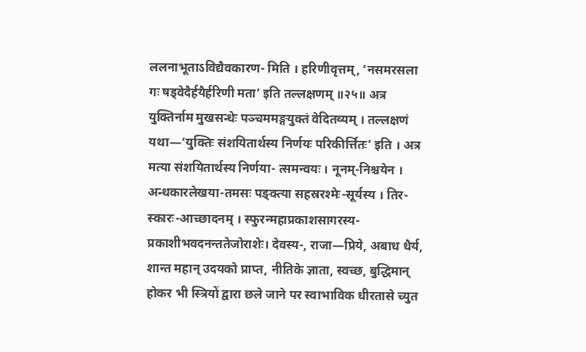ललनाभूताऽविद्यैवकारण- मिति । हरिणीवृत्तम्, ‘नसमरसला गः षड्वेदैर्हयैर्हरिणी मता’ इति तल्लक्षणम् ॥२५॥ अत्र युक्तिर्नाम मुखसन्धेः पञ्चममङ्गयुक्तं वेदितव्यम् । तल्लक्षणं यथा—‘युक्तिः संशयितार्थस्य निर्णयः परिकीर्त्तितः’ इति । अत्र मत्या संशयितार्थस्य निर्णया- त्समन्वयः । नूनम्-निश्चयेन । अन्धकारलेखया-तमसः पङ्क्त्या सहस्ररश्मेः-सूर्यस्य । तिर- स्कारः-आच्छादनम् । स्फुरन्महाप्रकाशसागरस्य-प्रकाशीभवदनन्ततेजोराशेः। देवस्य-, राजा—प्रिये, अबाध धैर्य, शान्त महान् उदयको प्राप्त, नीतिके ज्ञाता, स्वच्छ, बुद्धिमान् होकर भी स्त्रियों द्वारा छले जाने पर स्वाभाविक धीरतासे च्युत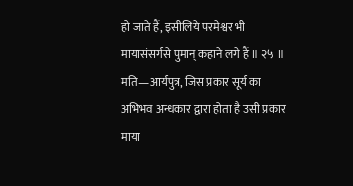हो जाते हैं, इसीलिये परमेश्वर भी मायासंसर्गसे पुमान् कहाने लगे हैं ॥ २५ ॥ मति—आर्यपुत्र, जिस प्रकार सूर्य का अभिभव अन्धकार द्वारा होता है उसी प्रकार माया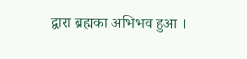द्वारा ब्रह्मका अभिभव हुआ ।